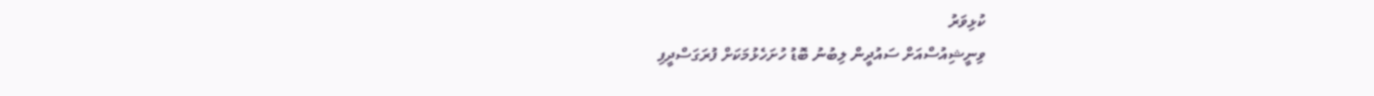ކުޅިވަރު
ވިނީޝިއުސްއަށް ސައުދީން ލިބުނު ބޮޑު ހުށަހެޅުމަކަށް ފުރަގަސްދީފި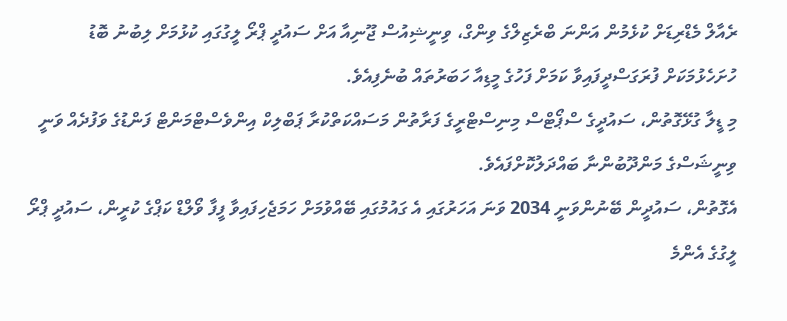ރެއާލް މެޑްރިޑަށް ކުޅެމުން އަންނަ ބްރެޒިލްގެ ވިންގް، ވިނީޝިއުސް ޖޫނިއާ އަށް ސައުދީ ޕްރޯ ލީގުގައި ކުޅުމަށް ލިބުނު ބޮޑު ހުށަހެޅުމަކަށް ފުރަގަސްދީފައިވާ ކަމަށް ފަހުގެ މީޑިއާ ހަބަރުތައް ބުނެފިއެވެ.
މި ޑީލާ ގުޅޭގޮތުން، ސައުދީގެ ސްޕޯޓްސް މިނިސްޓްރީގެ ފަރާތުން މަސައްކަތްކުރާ ޕަބްލިކް އިންވެސްޓްމަންޓް ފަންޑުގެ ވަފުދެއް ވަނީ ވިނީޝަސްގެ މަންދޫބުންނާ ބައްދަލުކޮށްފައެވެ.
އެގޮތުން، ސައުދީން ބޭނުންވަނީ 2034 ވަނަ އަހަރުގައި އެ ގައުމުގައި ބޭއްވުމަށް ހަމަޖެހިފައިވާ ފީފާ ވޯލްޑް ކަޕްގެ ކުރީން، ސައުދީ ޕްރޯ ލީގުގެ އެންމެ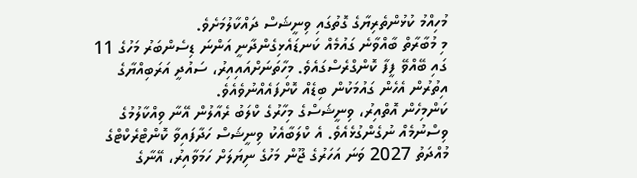މުހިއްމު ކުޅުންތެރިޔާގެ ގޮތުގައި ވިނީޝަސް ދައްކާލުމަށެވެ.
މި މުބާރާތް ބާއްވާނެ ގައުމެއް ކަނޑައެޅިގެންދާނީ އަންނަ ޑިސެންބަރު މަހުގެ 11 ގައި ބޭއްވޭ ފީފާ ކޮންގްރެސްގައެވެ. މިހާތަނަށްއައިއިރު، ސައުދީ އަރަބިއްޔާގެ އިތުރުން އެހެން ގައުމަކުން ބިޑެއް ކޮށްފައެއްނުވެއެވެ.
ކަންމިހެން އޮތްއިރު، ވިނީޝަސްގެ މިހާރުގެ ކްލަބު ރެއާލުން އޭނާ ވިއްކާލުމުގެ ވިސްނުމެއް ނުގެންގުޅެއެވެ. އެ ކްލަބާއެކު ވިނީޝަސް ހަދާފައިވާ ކޮންޓްރެކްޓްގެ މުއްދަތު 2027 ވަނަ އަހަރުގެ ޖޫން މަހުގެ ނިޔަލަށް ހަމަވާއިރު، އޭނާގެ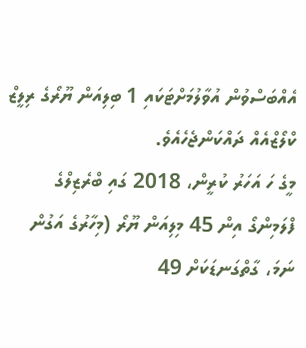އެއްބަސްވުން އުވާލުމަށްޓަކައި 1 ބިލިއަން ޔޫރޯގެ ރިލީޒް ކްލޯޒްއެއް ދައްކަންޖެހެއެވެ.
މީގެ ހަ އަހަރު ކުރީން، 2018 ގައި ބްރެޒިލްގެ ފްލަމިންގޯ އިން 45 މިލިއަން ޔޫރޯ (މިހާރުގެ އަގުން ނަމަ، ގާތްގަނޑަކަށް 49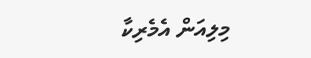މިލިއަން އެމެރިކާ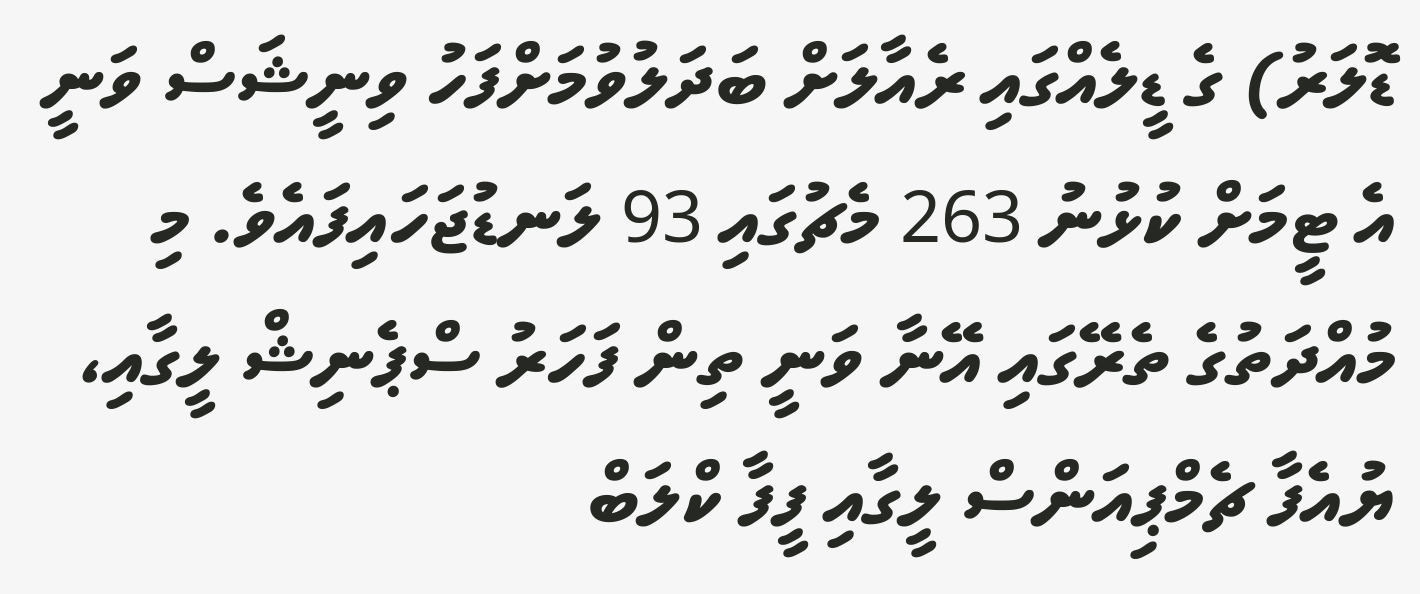ޑޮލަރު) ގެ ޑީލެއްގައި ރެއާލަށް ބަދަލުވުމަށްފަހު ވިނީޝަސް ވަނީ އެ ޓީމަށް ކުޅުނު 263 މެޗުގައި 93 ލަނޑުޖަހައިފައެވެ. މި މުއްދަތުގެ ތެރޭގައި އޭނާ ވަނީ ތިން ފަހަރު ސްޕެނިޝް ލީގާއި، ޔުއެފާ ޗެމްޕިއަންސް ލީގާއި ފީފާ ކްލަބް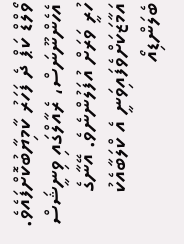ވޯލްޑް ކަޕް ދެ ފަހަރު ކާމިޔާބުކޮށްފައެވެ.
އެހެންނޫނަސް، ރެއާލްގައި ވިނީޝަސް ހުރީ ވަރަށް އުފަލުންނެވެ. އޭނާގެ އަމާޒަކަށްވެފައިވަނީ އެ ކްލަބާއެކު ބެލަންޑިއޯ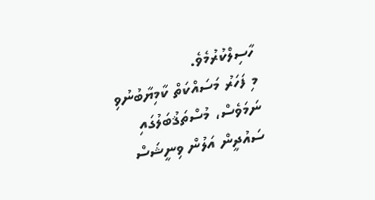ހާސިލްކުރުމެވެ.
މި ފަހަރު މަސައްކަތް ކާމިޔާބުނުވި ނަމަވެސް، މުސްތަޤުބަލުގައި ސައުދީން އަލުން ވިނީޝަސް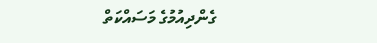ގެންދިއުމުގެ މަސައްކަތް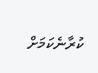ކުރާނެކަމަށް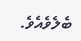ބެލެވެއެވެ.